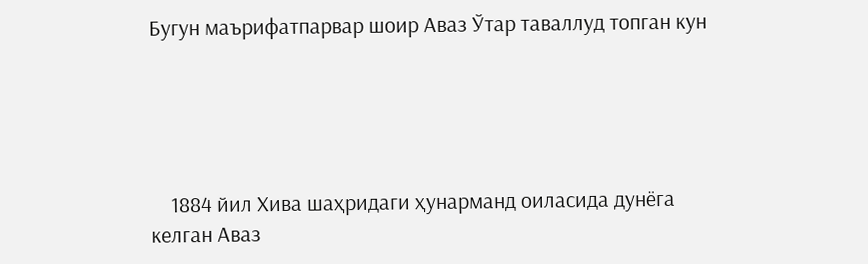Бугун маърифатпарвар шоир Аваз Ўтар таваллуд топган кун





    1884 йил Хива шаҳридаги ҳунарманд оиласида дунёга келган Аваз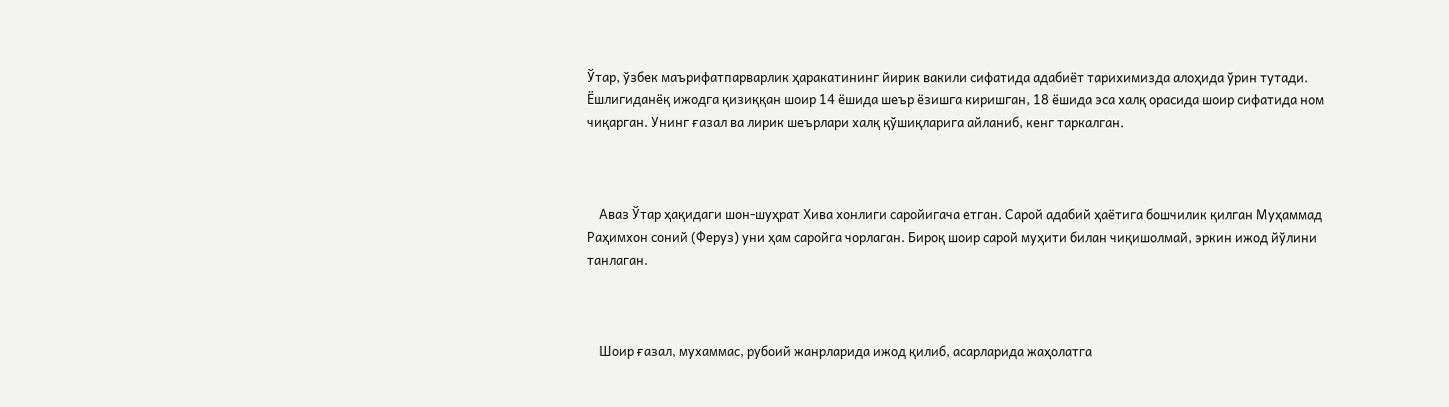Ўтар, ўзбек маърифатпарварлик ҳаракатининг йирик вакили сифатида адабиёт тарихимизда алоҳида ўрин тутади. Ёшлигиданёқ ижодга қизиққан шоир 14 ёшида шеър ёзишга киришган, 18 ёшида эса халқ орасида шоир сифатида ном чиқарган. Унинг ғазал ва лирик шеърлари халқ қўшиқларига айланиб, кенг таркалган.



    Аваз Ўтар ҳақидаги шон-шуҳрат Хива хонлиги саройигача етган. Сарой адабий ҳаётига бошчилик қилган Муҳаммад Раҳимхон соний (Феруз) уни ҳам саройга чорлаган. Бироқ шоир сарой муҳити билан чиқишолмай, эркин ижод йўлини танлаган.



    Шоир ғазал, мухаммас, рубоий жанрларида ижод қилиб, асарларида жаҳолатга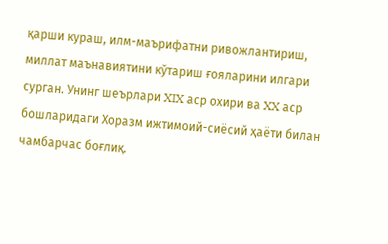қарши кураш, илм-маърифатни ривожлантириш, миллат маънавиятини кўтариш ғояларини илгари сурган. Унинг шеърлари XIX аср охири ва XX аср бошларидаги Хоразм ижтимоий-сиёсий ҳаёти билан чамбарчас боғлиқ.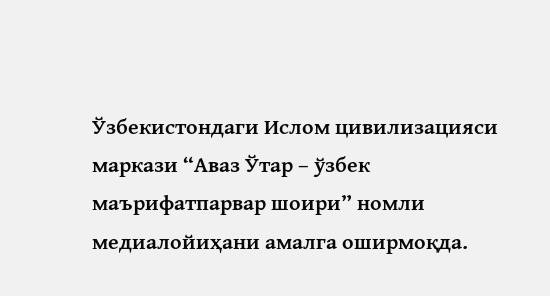Ўзбекистондаги Ислом цивилизацияси маркази “Аваз Ўтар – ўзбек маърифатпарвар шоири” номли медиалойиҳани амалга оширмоқда.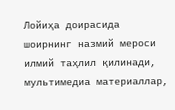Лойиҳа доирасида шоирнинг назмий мероси илмий таҳлил қилинади, мультимедиа материаллар,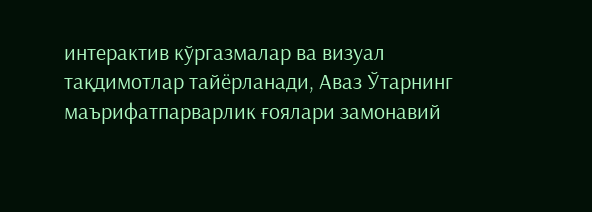интерактив кўргазмалар ва визуал тақдимотлар тайёрланади, Аваз Ўтарнинг маърифатпарварлик ғоялари замонавий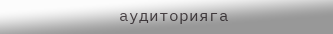аудиторияга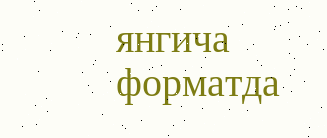янгича форматда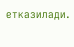етказилади.